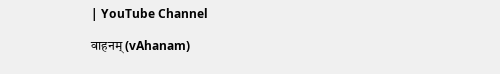| YouTube Channel

वाहनम् (vAhanam)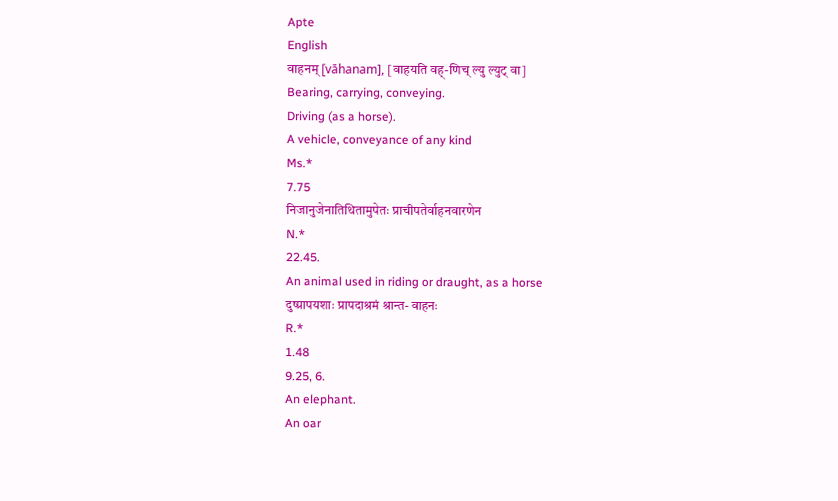Apte
English
वाहनम् [vāhanam], [वाहयति वह्-णिच् ल्यु ल्युट् वा]
Bearing, carrying, conveying.
Driving (as a horse).
A vehicle, conveyance of any kind
Ms.*
7.75
निजानुजेनातिथितामुपेतः प्राचीपतेर्वाहनवारणेन
N.*
22.45.
An animal used in riding or draught, as a horse
दुष्प्रापयशाः प्रापदाश्रमं श्रान्त- वाहनः
R.*
1.48
9.25, 6.
An elephant.
An oar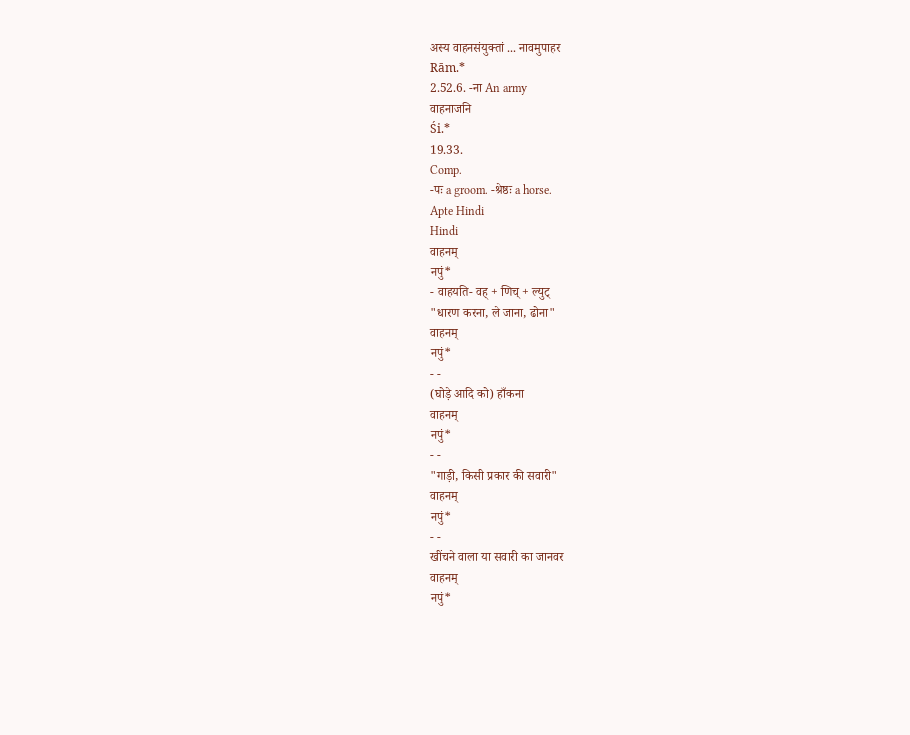अस्य वाहनसंयुक्तां ... नावमुपाहर
Rām.*
2.52.6. -ना An army
वाहनाजनि
Śi.*
19.33.
Comp.
-पः a groom. -श्रेष्ठः a horse.
Apte Hindi
Hindi
वाहनम्
नपुं*
- वाहयति- वह् + णिच् + ल्युट्
"धारण करना, ले जाना, ढोना"
वाहनम्
नपुं*
- -
(घोड़े आदि को) हाँकना
वाहनम्
नपुं*
- -
"गाड़ी, किसी प्रकार की सवारी"
वाहनम्
नपुं*
- -
खींचने वाला या सवारी का जानवर
वाहनम्
नपुं*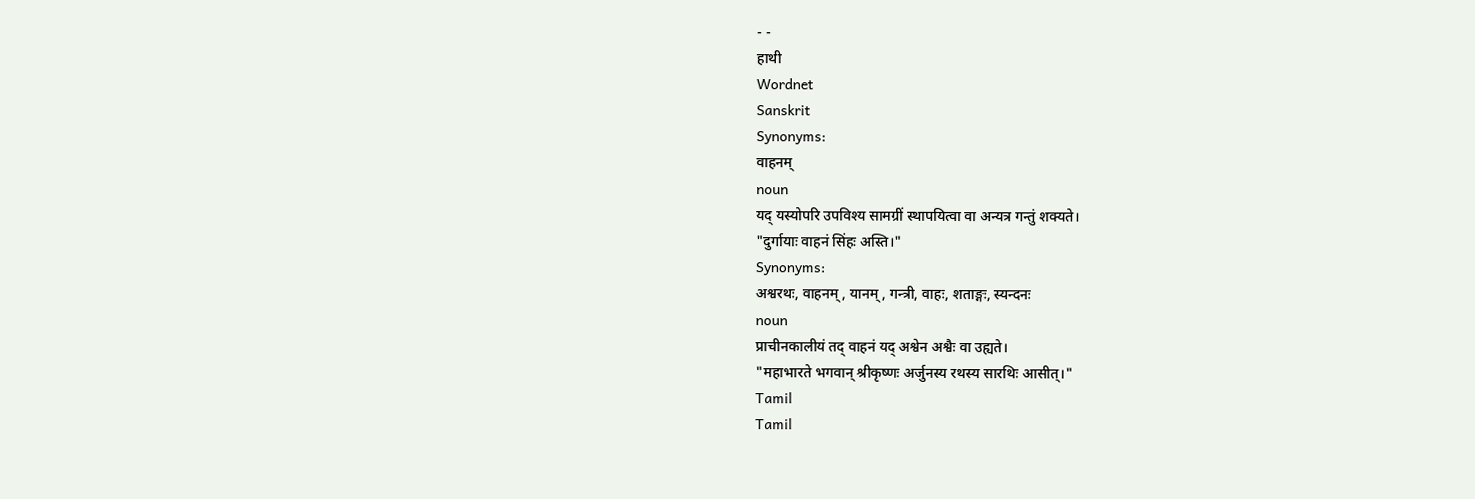- -
हाथी
Wordnet
Sanskrit
Synonyms:
वाहनम्
noun
यद् यस्योपरि उपविश्य सामग्रीं स्थापयित्वा वा अन्यत्र गन्तुं शक्यते।
"दुर्गायाः वाहनं सिंहः अस्ति।"
Synonyms:
अश्वरथः, वाहनम्, यानम्, गन्त्री, वाहः, शताङ्गः, स्यन्दनः
noun
प्राचीनकालीयं तद् वाहनं यद् अश्वेन अश्वैः वा उह्यते।
"महाभारते भगवान् श्रीकृष्णः अर्जुनस्य रथस्य सारथिः आसीत्।"
Tamil
Tamil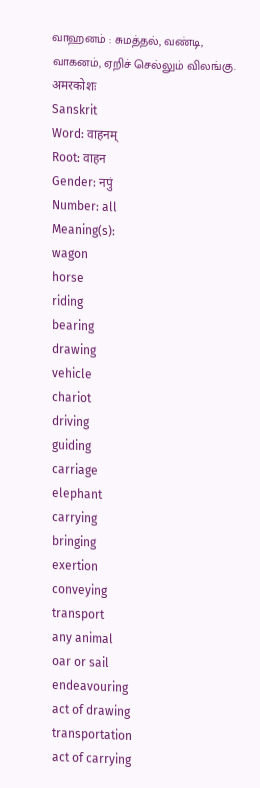வாஹனம் : சுமத்தல், வண்டி, வாகனம், ஏறிச் செல்லும் விலங்கு.
अमरकोशः
Sanskrit
Word: वाहनम्
Root: वाहन
Gender: नपुं
Number: all
Meaning(s):
wagon
horse
riding
bearing
drawing
vehicle
chariot
driving
guiding
carriage
elephant
carrying
bringing
exertion
conveying
transport
any animal
oar or sail
endeavouring
act of drawing
transportation
act of carrying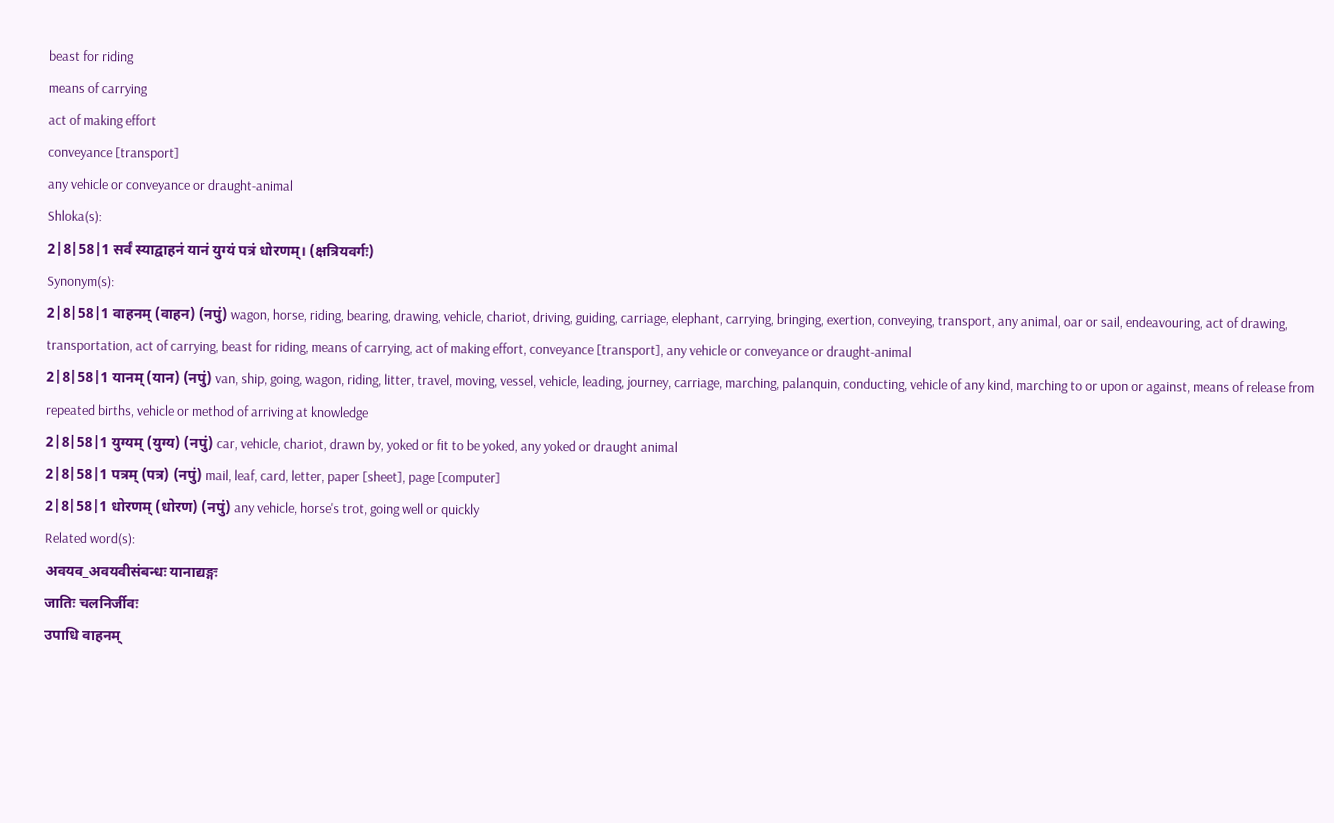beast for riding
means of carrying
act of making effort
conveyance [transport]
any vehicle or conveyance or draught-animal
Shloka(s):
2|8|58|1 सर्वं स्याद्वाहनं यानं युग्यं पत्रं धोरणम्। (क्षत्रियवर्गः)
Synonym(s):
2|8|58|1 वाहनम् (वाहन) (नपुं) wagon, horse, riding, bearing, drawing, vehicle, chariot, driving, guiding, carriage, elephant, carrying, bringing, exertion, conveying, transport, any animal, oar or sail, endeavouring, act of drawing, transportation, act of carrying, beast for riding, means of carrying, act of making effort, conveyance [transport], any vehicle or conveyance or draught-animal
2|8|58|1 यानम् (यान) (नपुं) van, ship, going, wagon, riding, litter, travel, moving, vessel, vehicle, leading, journey, carriage, marching, palanquin, conducting, vehicle of any kind, marching to or upon or against, means of release from repeated births, vehicle or method of arriving at knowledge
2|8|58|1 युग्यम् (युग्य) (नपुं) car, vehicle, chariot, drawn by, yoked or fit to be yoked, any yoked or draught animal
2|8|58|1 पत्रम् (पत्र) (नपुं) mail, leaf, card, letter, paper [sheet], page [computer]
2|8|58|1 धोरणम् (धोरण) (नपुं) any vehicle, horse's trot, going well or quickly
Related word(s):
अवयव_अवयवीसंबन्धः यानाद्यङ्गः
जातिः चलनिर्जीवः
उपाधि वाहनम्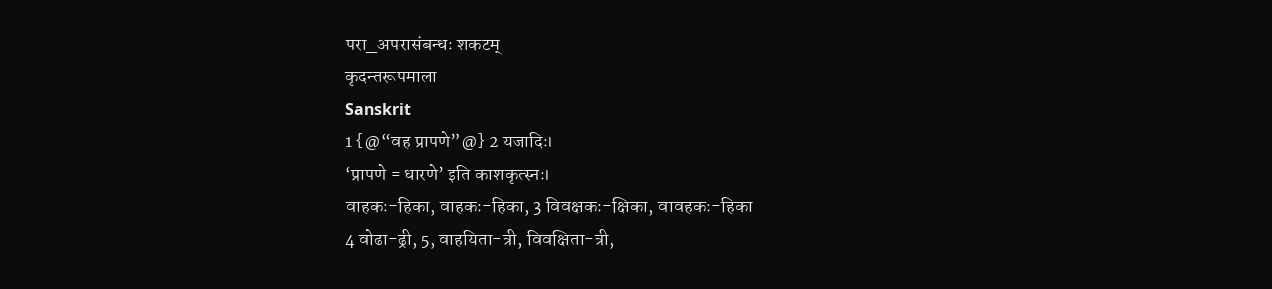परा_अपरासंबन्धः शकटम्
कृदन्तरूपमाला
Sanskrit
1 {@“वह प्रापणे”@} 2 यजादिः।
‘प्रापणे = धारणे’ इति काशकृत्स्नः।
वाहकः-हिका, वाहकः-हिका, 3 विवक्षकः-क्षिका, वावहकः-हिका
4 वोढा-ढ्री, 5, वाहयिता-त्री, विवक्षिता-त्री,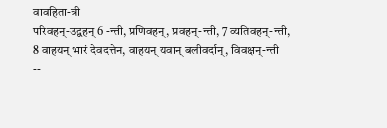वावहिता-त्री
परिवहन्-उद्वहन् 6 -न्ती, प्रणिवहन्, प्रवहन्-न्ती, 7 व्यतिवहन्-न्ती, 8 वाहयन् भारं देवदत्तेन, वाहयन् यवान् बलीवर्दान्, विवक्षन्-न्ती
--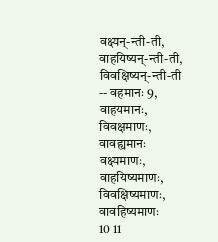वक्ष्यन्-न्ती-ती, वाहयिष्यन्-न्ती-ती, विवक्षिष्यन्-न्ती-ती
-- वहमानः 9, वाहयमानः, विवक्षमाणः, वावह्यमानः
वक्ष्यमाणः, वाहयिष्यमाणः, विवक्षिष्यमाणः, वावहिष्यमाणः
10 11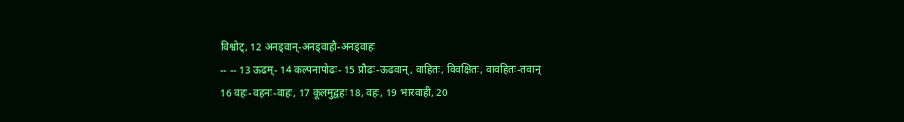विश्वोट्, 12 अनड्वान्-अनड्वाहौ-अनड्वाहः
-- -- 13 ऊढम्- 14 कल्पनापोढः- 15 प्रौढः-ऊढवान्, वाहितः, विवक्षितः, वावहितः-तवान्
16 वहः-वहनः-वाहः, 17 कूलमुद्वहः 18, वहः, 19 भारवाही, 20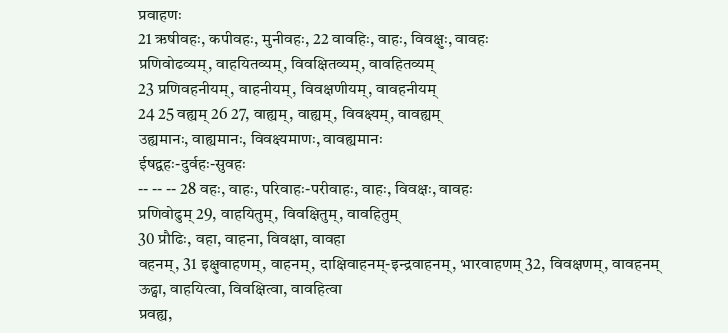प्रवाहणः
21 ऋषीवहः, कपीवहः, मुनीवहः, 22 वावहिः, वाहः, विवक्षुः, वावहः
प्रणिवोढव्यम्, वाहयितव्यम्, विवक्षितव्यम्, वावहितव्यम्
23 प्रणिवहनीयम्, वाहनीयम्, विवक्षणीयम्, वावहनीयम्
24 25 वह्यम् 26 27, वाह्यम्, वाह्यम्, विवक्ष्यम्, वावह्यम्
उह्यमानः, वाह्यमानः, विवक्ष्यमाणः, वावह्यमानः
ईषद्वहः-दुर्वहः-सुवहः
-- -- -- 28 वहः, वाहः, परिवाहः-परीवाहः, वाहः, विवक्षः, वावहः
प्रणिवोढुम् 29, वाहयितुम्, विवक्षितुम्, वावहितुम्
30 प्रौढिः, वहा, वाहना, विवक्षा, वावहा
वहनम्, 31 इक्षुवाहणम्, वाहनम्, दाक्षिवाहनम्-इन्द्रवाहनम्, भारवाहणम् 32, विवक्षणम्, वावहनम्
ऊढ्वा, वाहयित्वा, विवक्षित्वा, वावहित्वा
प्रवह्य,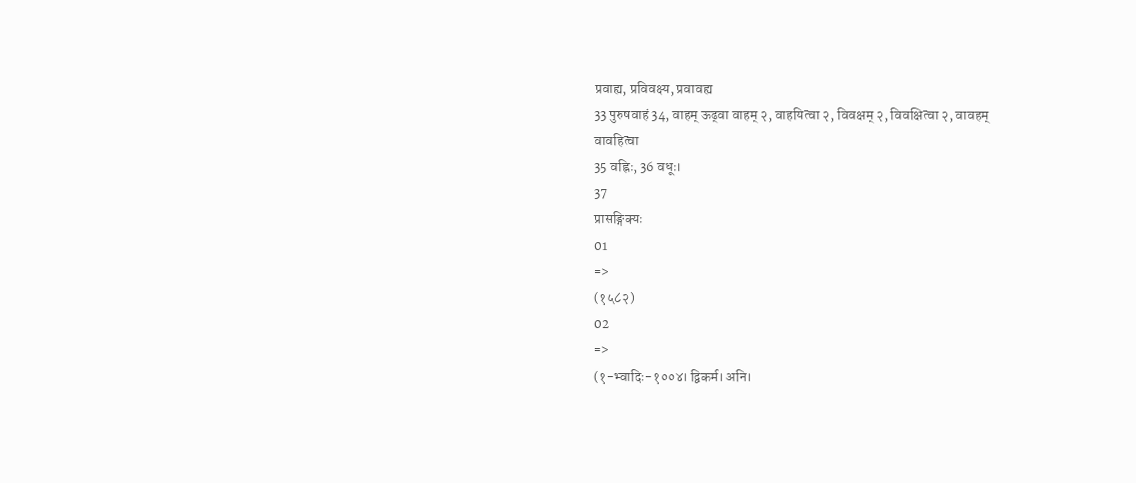प्रवाह्य, प्रविवक्ष्य, प्रवावह्य
33 पुरुषवाहं 34, वाहम् ऊढ्वा वाहम् २, वाहयित्वा २, विवक्षम् २, विवक्षित्वा २, वावहम्
वावहित्वा
35 वह्निः, 36 वधूः।
37
प्रासङ्गिक्यः
01
=>
(१५८२)
02
=>
(१-भ्वादिः-१००४। द्विकर्म। अनि।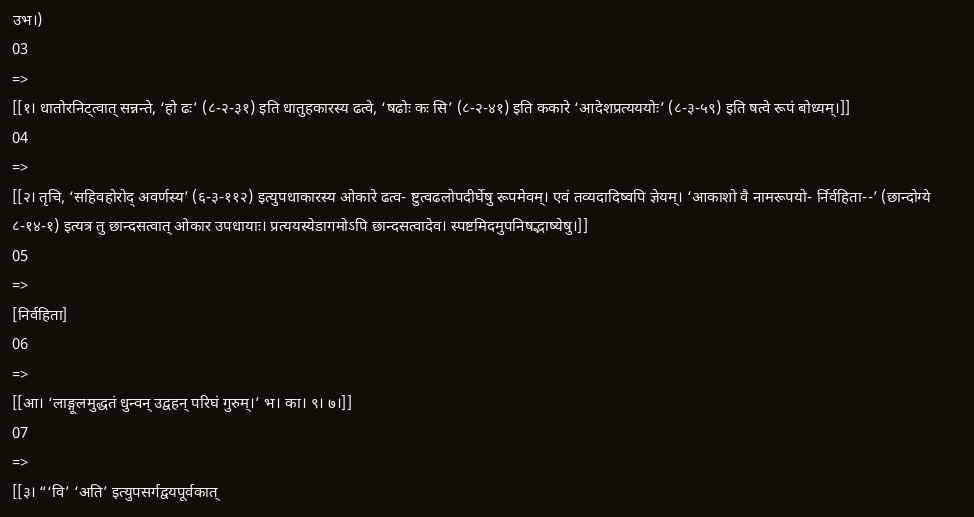उभ।)
03
=>
[[१। धातोरनिट्त्वात् सन्नन्ते, ‘हो ढः’ (८-२-३१) इति धातुहकारस्य ढत्वे, ‘षढोः कः सि’ (८-२-४१) इति ककारे ‘आदेशप्रत्यययोः’ (८-३-५९) इति षत्वे रूपं बोध्यम्।]]
04
=>
[[२। तृचि, ‘सहिवहोरोद् अवर्णस्य’ (६-३-११२) इत्युपधाकारस्य ओकारे ढत्व- ष्टुत्वढलोपदीर्घेषु रूपमेवम्। एवं तव्यदादिष्वपि ज्ञेयम्। ‘आकाशो वै नामरूपयो- र्निर्वहिता--’ (छान्दोग्ये ८-१४-१) इत्यत्र तु छान्दसत्वात् ओकार उपधायाः। प्रत्ययस्येडागमोऽपि छान्दसत्वादेव। स्पष्टमिदमुपनिषद्भाष्येषु।]]
05
=>
[निर्वहिता]
06
=>
[[आ। ‘लाङ्गूलमुद्धतं धुन्वन् उद्वहन् परिघं गुरुम्।’ भ। का। ९। ७।]]
07
=>
[[३। “‘वि’ ‘अति’ इत्युपसर्गद्वयपूर्वकात्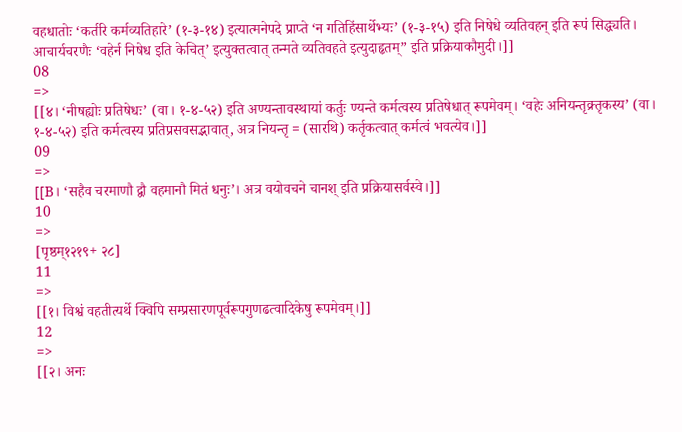वहधातोः ‘कर्तरि कर्मव्यतिहारे’ (१-३-१४) इत्यात्मनेपदे प्राप्ते ‘न गतिहिंसार्थेभ्यः’ (१-३-१५) इति निषेधे व्यतिवहन् इति रूपं सिद्ध्यति। आचार्यचरणैः ‘वहेर्न निषेध इति केचित्’ इत्युक्तत्वात् तन्मते व्यतिवहते इत्युदाहृतम्” इति प्रक्रियाकौमुदी।]]
08
=>
[[४। ‘नीषह्योः प्रतिषेधः’ (वा। १-४-५२) इति अण्यन्तावस्थायां कर्तुः ण्यन्ते कर्मत्वस्य प्रतिषेधात् रूपमेवम्। ‘वहेः अनियन्तृक्र्तृकस्य’ (वा। १-४-५२) इति कर्मत्वस्य प्रतिप्रसवसद्भावात्, अत्र नियन्तृ = (सारथि) कर्तृकत्वात् कर्मत्वं भवत्येव।]]
09
=>
[[B। ‘सहैव चरमाणौ द्वौ वहमानौ मितं धनुः’। अत्र वयोवचने चानश् इति प्रक्रियासर्वस्वे।]]
10
=>
[पृष्ठम्१२१९+ २८]
11
=>
[[१। विश्वं वहतीत्यर्थे क्विपि सम्प्रसारणपूर्वरूपगुणढत्वादिकेषु रूपमेवम्।]]
12
=>
[[२। अनः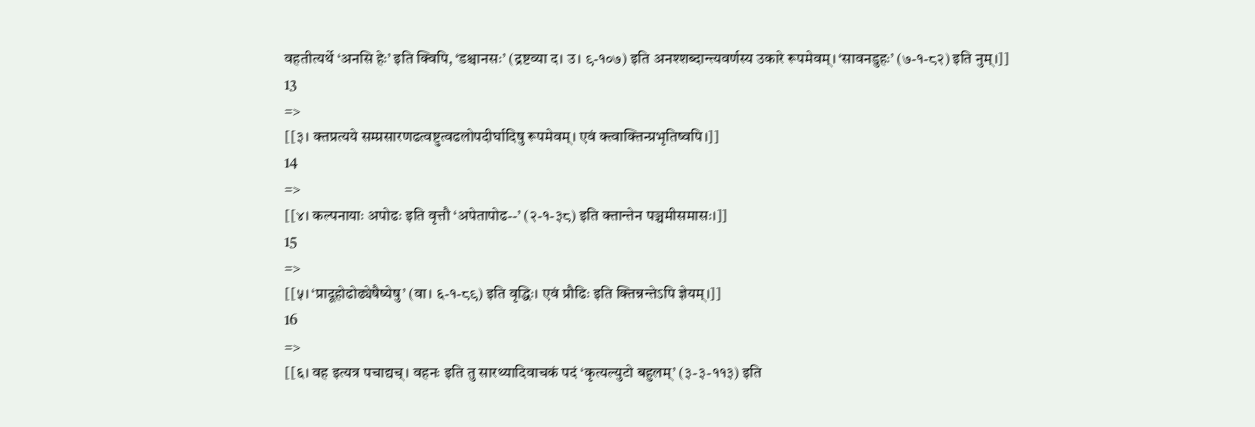वहतीत्यर्थे ‘अनसि हेः’ इति क्विपि, ‘डश्चानसः’ (द्रष्टव्या द। उ। ९-१०७) इति अनश्शब्दान्त्यवर्णस्य उकारे रूपमेवम्। ‘सावनडुहः’ (७-१-८२) इति नुम्।]]
13
=>
[[३। क्तप्रत्यये सम्प्रसारणढत्वष्टुत्वढलोपदीर्घादिषु रूपमेवम्। एवं क्त्वाक्तिन्प्रभृतिष्वपि।]]
14
=>
[[४। कल्पनायाः अपोढः इति वृत्तौ ‘अपेतापोढ--’ (२-१-३८) इति क्तान्तेन पञ्चमीसमासः।]]
15
=>
[[५। ‘प्रादूहोढोढ्येषैष्येषु’ (वा। ६-१-८९) इति वृद्धिः। एवं प्रौढिः इति क्तिन्नन्तेऽपि ज्ञेयम्।]]
16
=>
[[६। वह इत्यत्र पचाद्यच्। वहनः इति तु सारथ्यादिवाचकं पदं ‘कृत्यल्युटो बहुलम्’ (३-३-११३) इति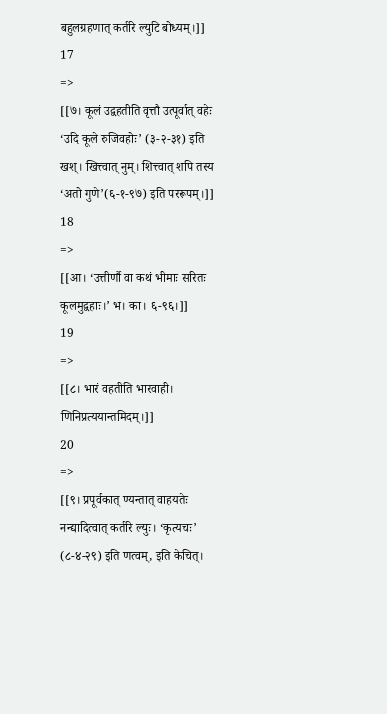बहुलग्रहणात् कर्तरि ल्युटि बोध्यम्।]]
17
=>
[[७। कूलं उद्वहतीति वृत्तौ उत्पूर्वात् वहेः ‘उदि कूले रुजिवहोः’ (३-२-३१) इति खश्। खित्त्वात् नुम्। शित्त्वात् शपि तस्य ‘अतो गुणे’(६-१-९७) इति पररूपम्।]]
18
=>
[[आ। ‘उत्तीर्णौ वा कथं भीमाः सरितः कूलमुद्वहाः।’ भ। का। ६-९६।]]
19
=>
[[८। भारं वहतीति भारवाही। णिनिप्रत्ययान्तमिदम्।]]
20
=>
[[९। प्रपूर्वकात् ण्यन्तात् वाहयतेः नन्द्यादित्वात् कर्तरि ल्युः। ‘कृत्यचः’ (८-४-२९) इति णत्वम्, इति केचित्।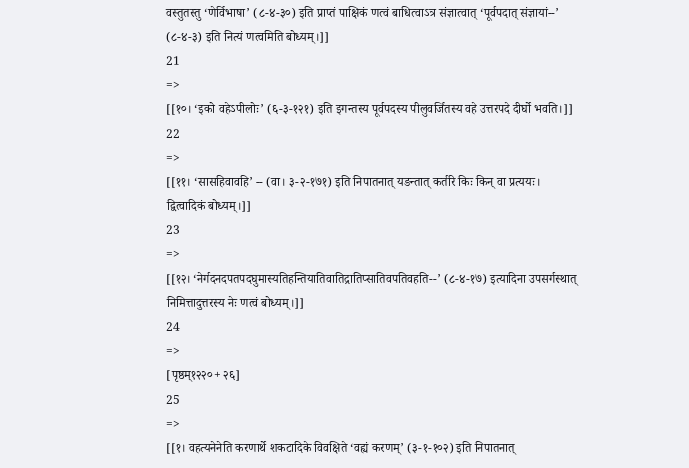वस्तुतस्तु ‘णेर्विभाषा’ (८-४-३०) इति प्राप्तं पाक्षिकं णत्वं बाधित्वाऽत्र संज्ञात्वात् ‘पूर्वपदात् संज्ञायां--’ (८-४-३) इति नित्यं णत्वमिति बोध्यम्।]]
21
=>
[[१०। ‘इको वहेऽपीलोः’ (६-३-१२१) इति इगन्तस्य पूर्वपदस्य पीलुवर्जितस्य वहे उत्तरपदे दीर्घो भवति।]]
22
=>
[[११। ‘सासहिवावहि’ -- (वा। ३-२-१७१) इति निपातनात् यङन्तात् कर्तरि किः किन् वा प्रत्ययः। द्वित्वादिकं बोध्यम्।]]
23
=>
[[१२। ‘नेर्गदनदपतपदघुमास्यतिहन्तियातिवातिद्रातिप्सातिवपतिवहति--’ (८-४-१७) इत्यादिना उपसर्गस्थात् निमित्तादुत्तरस्य नेः णत्वं बोध्यम्।]]
24
=>
[पृष्ठम्१२२०+ २६]
25
=>
[[१। वहत्यनेनेति करणार्थे शकटादिके विवक्षिते ‘वह्यं करणम्’ (३-१-१०२) इति निपातनात्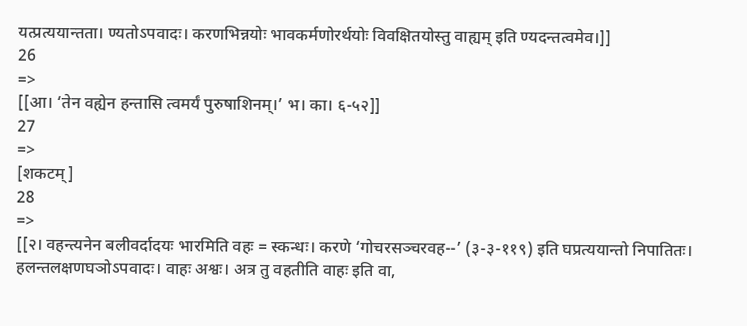यत्प्रत्ययान्तता। ण्यतोऽपवादः। करणभिन्नयोः भावकर्मणोरर्थयोः विवक्षितयोस्तु वाह्यम् इति ण्यदन्तत्वमेव।]]
26
=>
[[आ। ‘तेन वह्येन हन्तासि त्वमर्यं पुरुषाशिनम्।’ भ। का। ६-५२]]
27
=>
[शकटम्]
28
=>
[[२। वहन्त्यनेन बलीवर्दादयः भारमिति वहः = स्कन्धः। करणे ‘गोचरसञ्चरवह--’ (३-३-११९) इति घप्रत्ययान्तो निपातितः। हलन्तलक्षणघञोऽपवादः। वाहः अश्वः। अत्र तु वहतीति वाहः इति वा,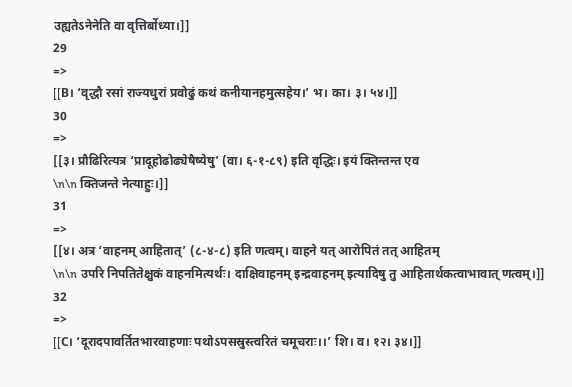उह्यतेऽनेनेति वा वृत्तिर्बोध्या।]]
29
=>
[[B। ‘वृद्धौ रसां राज्यधुरां प्रवोढुं कथं कनीयानहमुत्सहेय।’ भ। का। ३। ५४।]]
30
=>
[[३। प्रौढिरित्यत्र ‘प्रादूहोढोढ्येषैष्येषु’ (वा। ६-१-८९) इति वृद्धिः। इयं क्तिन्तन्त एव
\n\n क्तिजन्ते नेत्याहुः।]]
31
=>
[[४। अत्र ‘वाहनम् आहितात्’ (८-४-८) इति णत्वम्। वाहने यत् आरोपितं तत् आहितम्
\n\n उपरि निपतितेक्षुकं वाहनमित्यर्थः। दाक्षिवाहनम् इन्द्रवाहनम् इत्यादिषु तु आहितार्थकत्वाभावात् णत्वम्।]]
32
=>
[[C। ‘दूरादपावर्तितभारवाहणाः पथोऽपसस्रुस्त्वरितं चमूचराः।।’ शि। व। १२। ३४।]]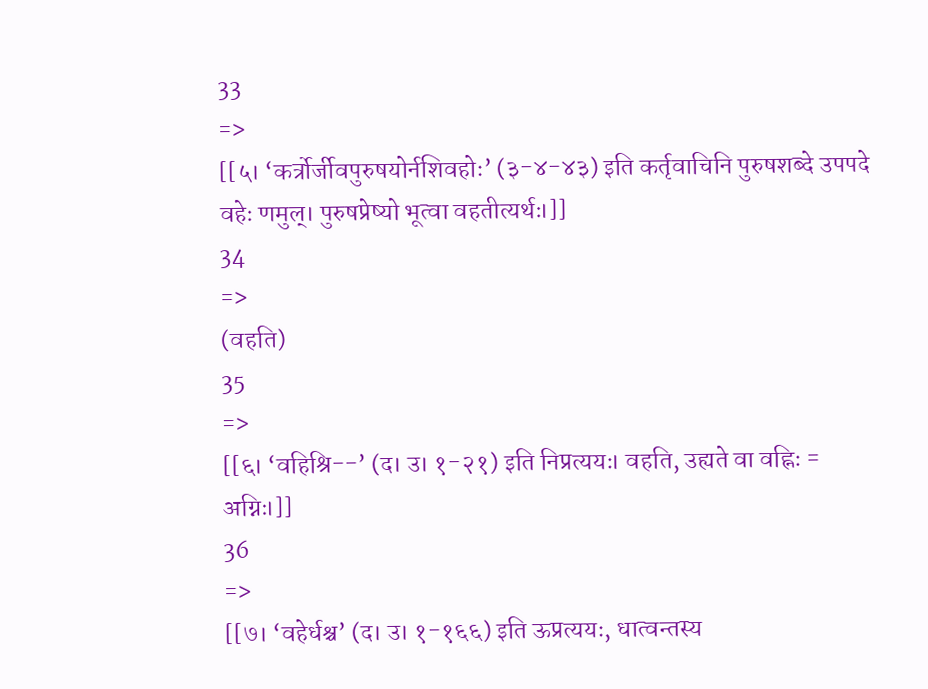33
=>
[[५। ‘कर्त्रोर्जीवपुरुषयोर्नशिवहोः’ (३-४-४३) इति कर्तृवाचिनि पुरुषशब्दे उपपदे वहेः णमुल्। पुरुषप्रेष्यो भूत्वा वहतीत्यर्थः।]]
34
=>
(वहति)
35
=>
[[६। ‘वहिश्रि--’ (द। उ। १-२१) इति निप्रत्ययः। वहति, उह्यते वा वह्निः = अग्निः।]]
36
=>
[[७। ‘वहेर्धश्च’ (द। उ। १-१६६) इति ऊप्रत्ययः, धात्वन्तस्य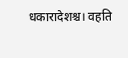धकारादेशश्च। वहति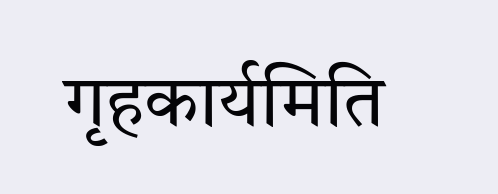गृहकार्यमिति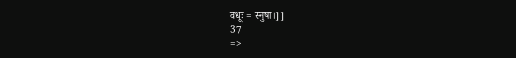वधूः = स्नुषा।]]
37
=>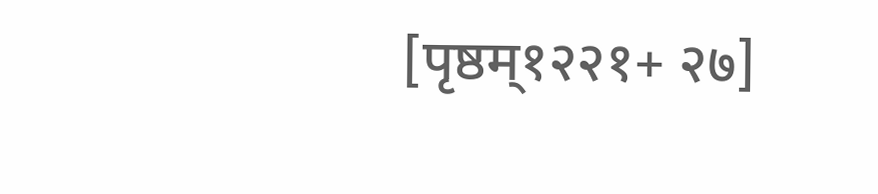[पृष्ठम्१२२१+ २७]